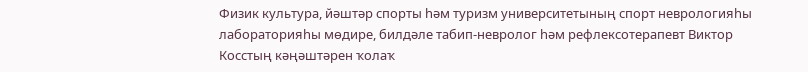Физик культура, йәштәр спорты һәм туризм университетының спорт неврологияһы лабораторияһы мөдире, билдәле табип-невролог һәм рефлексотерапевт Виктор Косстың кәңәштәрен ҡолаҡ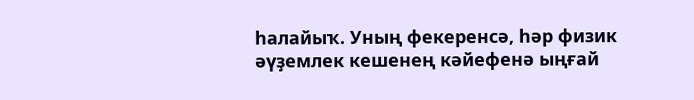һалайыҡ. Уның фекеренсә, һәр физик әүҙемлек кешенең кәйефенә ыңғай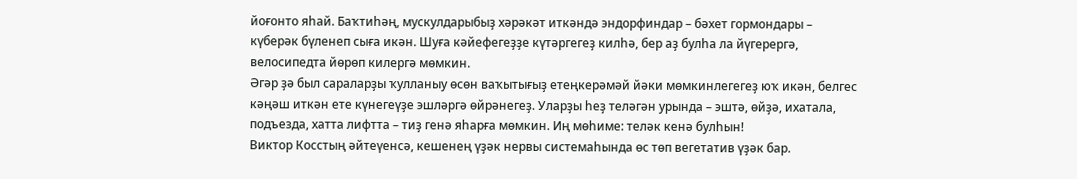йоғонто яһай. Баҡтиһәң, мускулдарыбыҙ хәрәкәт иткәндә эндорфиндар – бәхет гормондары – күберәк бүленеп сыға икән. Шуға кәйефегеҙҙе күтәргегеҙ килһә, бер аҙ булһа ла йүгерергә, велосипедта йөрөп килергә мөмкин.
Әгәр ҙә был сараларҙы ҡулланыу өсөн ваҡытығыҙ етеңкерәмәй йәки мөмкинлегегеҙ юҡ икән, белгес кәңәш иткән ете күнегеүҙе эшләргә өйрәнегеҙ. Уларҙы һеҙ теләгән урында – эштә, өйҙә, ихатала, подъезда, хатта лифтта – тиҙ генә яһарға мөмкин. Иң мөһиме: теләк кенә булһын!
Виктор Косстың әйтеүенсә, кешенең үҙәк нервы системаһында өс төп вегетатив үҙәк бар.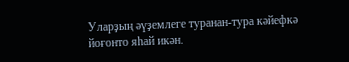Уларҙың әүҙемлеге туранан-тура кәйефкә йоғонто яһай икән.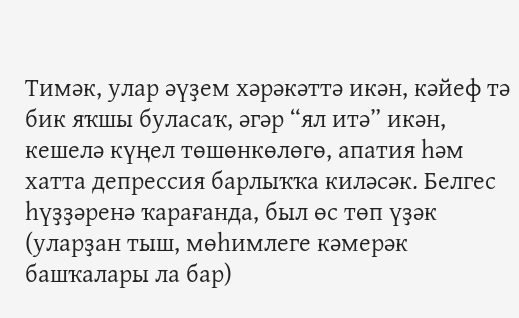Тимәк, улар әүҙем хәрәкәттә икән, кәйеф тә бик яҡшы буласаҡ, әгәр “ял итә” икән, кешелә күңел төшөнкөлөгө, апатия һәм хатта депрессия барлыҡҡа киләсәк. Белгес һүҙҙәренә ҡарағанда, был өс төп үҙәк (уларҙан тыш, мөһимлеге кәмерәк башҡалары ла бар)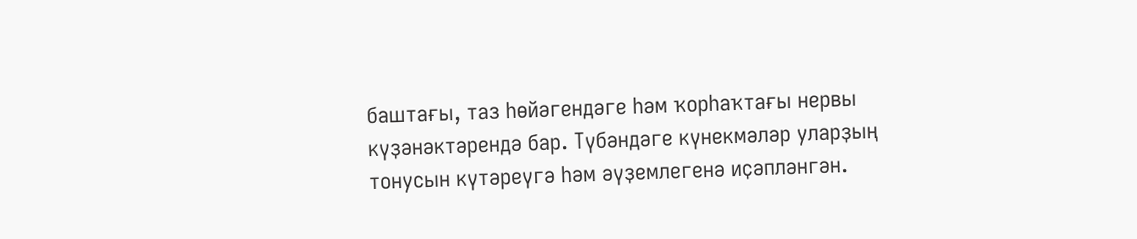баштағы, таз һөйәгендәге һәм ҡорһаҡтағы нервы күҙәнәктәрендә бар. Түбәндәге күнекмәләр уларҙың тонусын күтәреүгә һәм әүҙемлегенә иҫәпләнгән.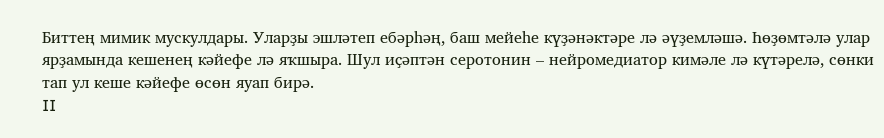Биттең мимик мускулдары. Уларҙы эшләтеп ебәрһәң, баш мейеһе күҙәнәктәре лә әүҙемләшә. Һөҙөмтәлә улар ярҙамында кешенең кәйефе лә яҡшыра. Шул иҫәптән серотонин – нейромедиатор кимәле лә күтәрелә, сөнки тап ул кеше кәйефе өсөн яуап бирә.
II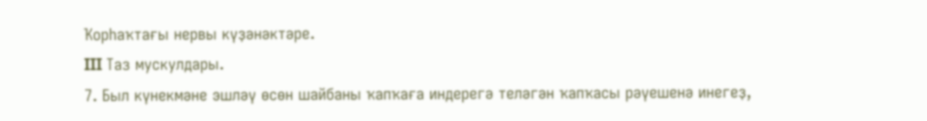Ҡорһаҡтағы нервы күҙәнәктәре.
III Таз мускулдары.
7. Был күнекмәне эшләү өсөн шайбаны ҡапҡаға индерегә теләгән ҡапҡасы рәүешенә инегеҙ,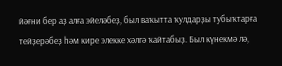йәғни бер аҙ алға эйеләбеҙ, был ваҡытта ҡулдарҙы тубыҡтарға тейҙерәбеҙ һәм кире элекке хәлгә ҡайтабыҙ. Был күнекмә лә,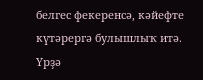белгес фекеренсә, кәйефте күтәрергә булышлыҡ итә.
Үрҙә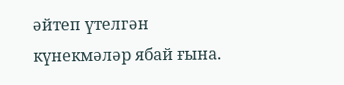әйтеп үтелгән күнекмәләр ябай ғына.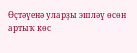Өҫтәүенә уларҙы эшләү өсөн артыҡ көс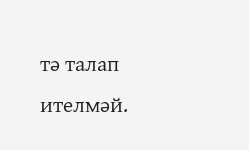тә талап ителмәй.